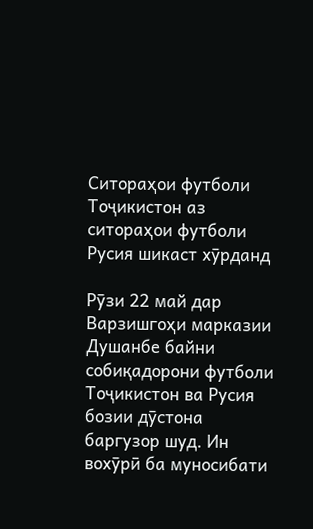Ситораҳои футболи Тоҷикистон аз ситораҳои футболи Русия шикаст хӯрданд

Рӯзи 22 май дар Варзишгоҳи марказии Душанбе байни собиқадорони футболи Тоҷикистон ва Русия бозии дӯстона баргузор шуд. Ин вохӯрӣ ба муносибати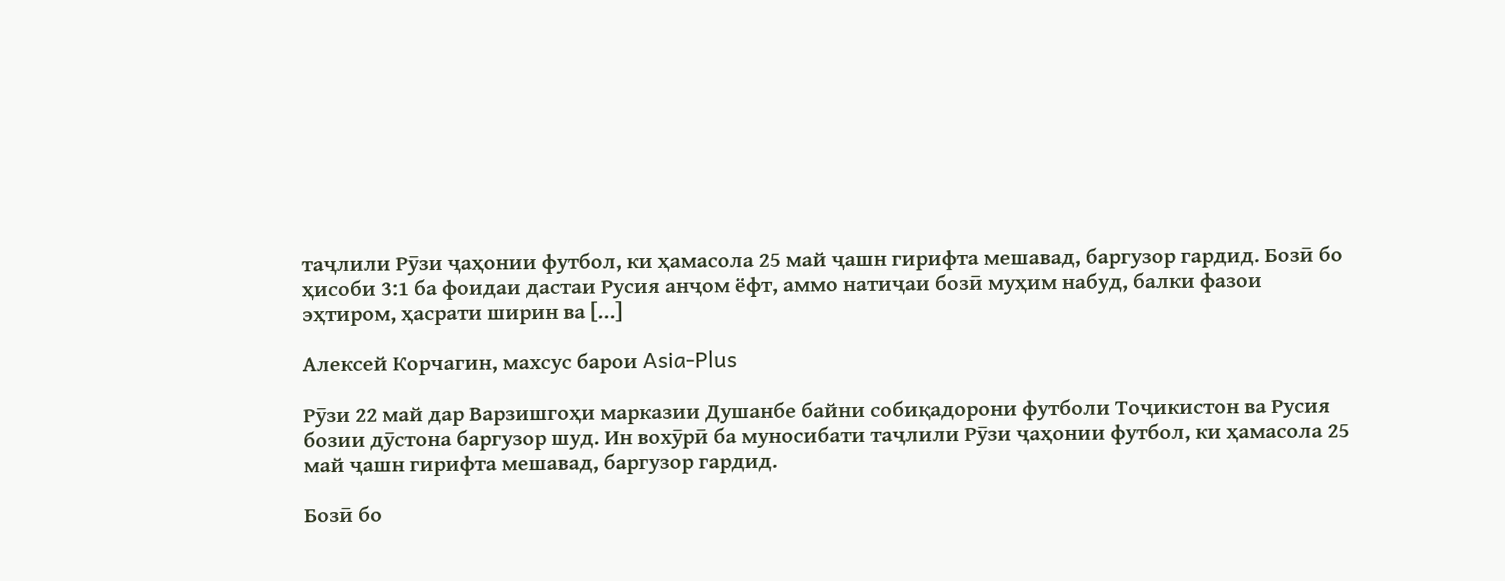таҷлили Рӯзи ҷаҳонии футбол, ки ҳамасола 25 май ҷашн гирифта мешавад, баргузор гардид. Бозӣ бо ҳисоби 3:1 ба фоидаи дастаи Русия анҷом ёфт, аммо натиҷаи бозӣ муҳим набуд, балки фазои эҳтиром, ҳасрати ширин ва […]

Алексей Корчагин, махсус барои Asia-Plus

Рӯзи 22 май дар Варзишгоҳи марказии Душанбе байни собиқадорони футболи Тоҷикистон ва Русия бозии дӯстона баргузор шуд. Ин вохӯрӣ ба муносибати таҷлили Рӯзи ҷаҳонии футбол, ки ҳамасола 25 май ҷашн гирифта мешавад, баргузор гардид.

Бозӣ бо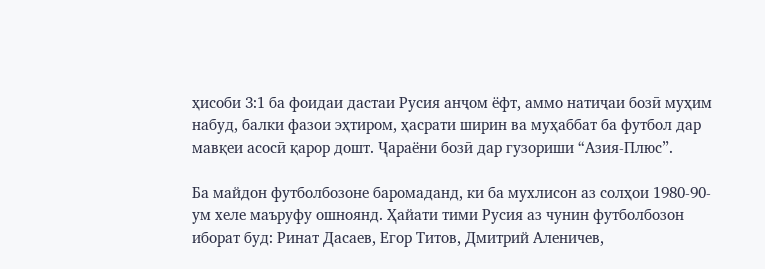ҳисоби 3:1 ба фоидаи дастаи Русия анҷом ёфт, аммо натиҷаи бозӣ муҳим набуд, балки фазои эҳтиром, ҳасрати ширин ва муҳаббат ба футбол дар мавқеи асосӣ қарор дошт. Ҷараёни бозӣ дар гузориши “Азия-Плюс”.

Ба майдон футболбозоне баромаданд, ки ба мухлисон аз солҳои 1980-90-ум хеле маъруфу ошноянд. Ҳайати тими Русия аз чунин футболбозон иборат буд: Ринат Дасаев, Егор Титов, Дмитрий Аленичев,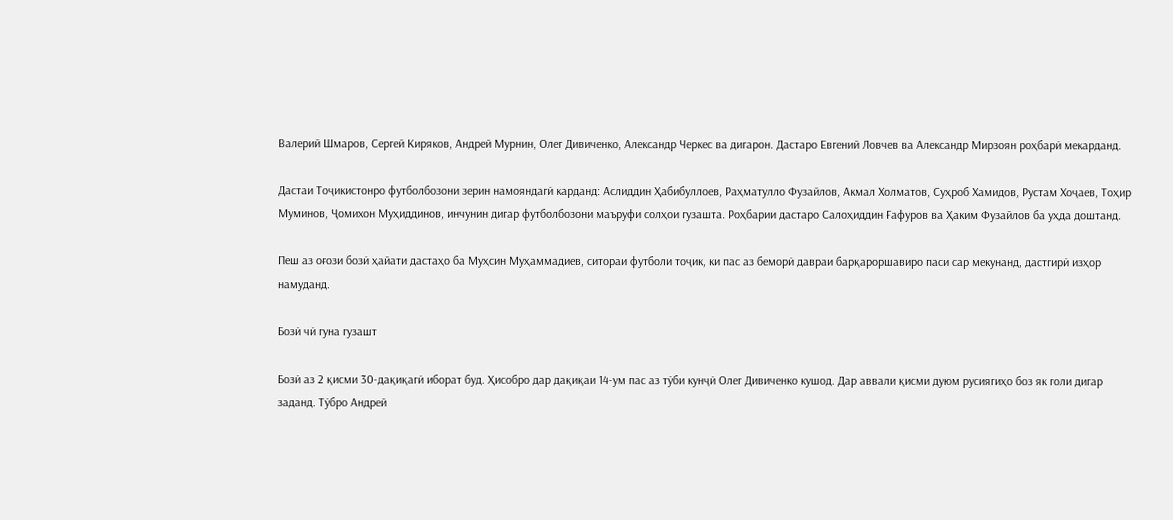Валерий Шмаров, Сергей Киряков, Андрей Мурнин, Олег Дивиченко, Александр Черкес ва дигарон. Дастаро Евгений Ловчев ва Александр Мирзоян роҳбарӣ мекарданд.

Дастаи Тоҷикистонро футболбозони зерин намояндагӣ карданд: Аслиддин Ҳабибуллоев, Раҳматулло Фузайлов, Акмал Холматов, Суҳроб Хамидов, Рустам Хоҷаев, Тоҳир Муминов, Ҷомихон Муҳиддинов, инчунин дигар футболбозони маъруфи солҳои гузашта. Роҳбарии дастаро Салоҳиддин Ғафуров ва Ҳаким Фузайлов ба уҳда доштанд.

Пеш аз оғози бозӣ ҳайати дастаҳо ба Муҳсин Муҳаммадиев, ситораи футболи тоҷик, ки пас аз беморӣ давраи барқароршавиро паси сар мекунанд, дастгирӣ изҳор намуданд.

Бозӣ чӣ гуна гузашт

Бозӣ аз 2 қисми 30-дақиқагӣ иборат буд. Ҳисобро дар дақиқаи 14-ум пас аз тӯби кунҷӣ Олег Дивиченко кушод. Дар аввали қисми дуюм русиягиҳо боз як голи дигар заданд. Тӯбро Андрей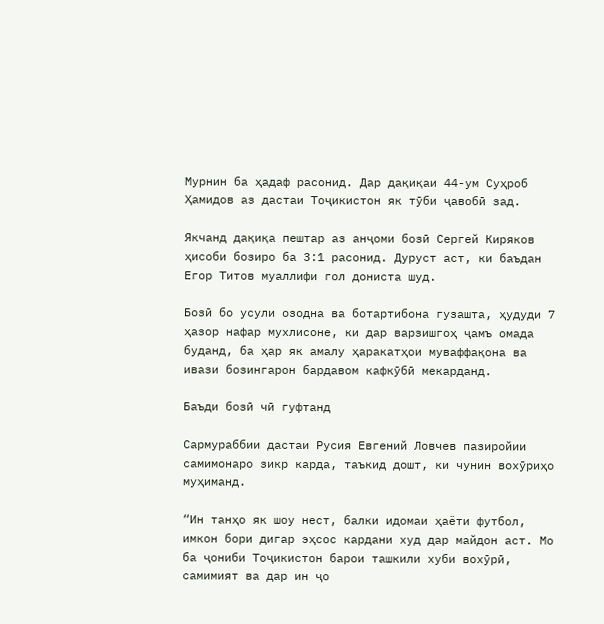Мурнин ба ҳадаф расонид. Дар дақиқаи 44-ум Суҳроб Ҳамидов аз дастаи Тоҷикистон як тӯби ҷавобӣ зад.

Якчанд дақиқа пештар аз анҷоми бозӣ Сергей Киряков ҳисоби бозиро ба 3:1 расонид. Дуруст аст, ки баъдан Егор Титов муаллифи гол дониста шуд.

Бозӣ бо усули озодна ва ботартибона гузашта, ҳудуди 7 ҳазор нафар мухлисоне, ки дар варзишгоҳ ҷамъ омада буданд, ба ҳар як амалу ҳаракатҳои муваффақона ва ивази бозингарон бардавом кафкӯбӣ мекарданд.

Баъди бозӣ чӣ гуфтанд

Сармураббии дастаи Русия Евгений Ловчев пазиройии самимонаро зикр карда, таъкид дошт, ки чунин вохӯриҳо муҳиманд.

“Ин танҳо як шоу нест, балки идомаи ҳаёти футбол, имкон бори дигар эҳсос кардани худ дар майдон аст. Мо ба ҷониби Тоҷикистон барои ташкили хуби вохӯрӣ, самимият ва дар ин ҷо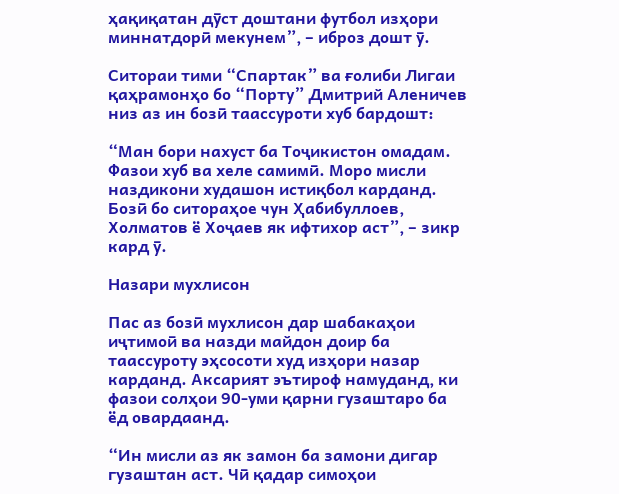ҳақиқатан дӯст доштани футбол изҳори миннатдорӣ мекунем”, – иброз дошт ӯ.

Ситораи тими “Спартак” ва ғолиби Лигаи қаҳрамонҳо бо “Порту” Дмитрий Аленичев низ аз ин бозӣ таассуроти хуб бардошт:

“Ман бори нахуст ба Тоҷикистон омадам. Фазои хуб ва хеле самимӣ. Моро мисли наздикони худашон истиқбол карданд. Бозӣ бо ситораҳое чун Ҳабибуллоев, Холматов ё Хоҷаев як ифтихор аст”, – зикр кард ӯ.

Назари мухлисон

Пас аз бозӣ мухлисон дар шабакаҳои иҷтимоӣ ва назди майдон доир ба таассуроту эҳсосоти худ изҳори назар карданд. Аксарият эътироф намуданд, ки фазои солҳои 90-уми қарни гузаштаро ба ёд овардаанд.

“Ин мисли аз як замон ба замони дигар гузаштан аст. Чӣ қадар симоҳои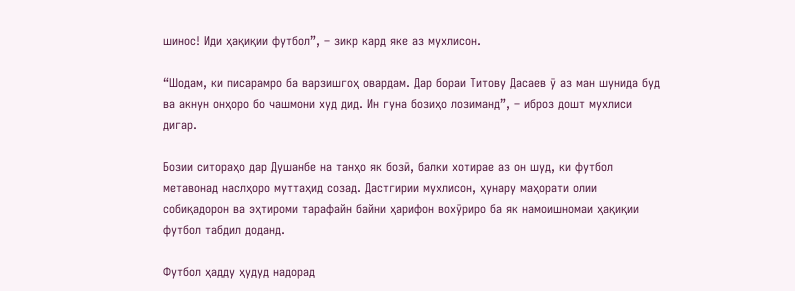шинос! Иди ҳақиқии футбол”, – зикр кард яке аз мухлисон.

“Шодам, ки писарамро ба варзишгоҳ овардам. Дар бораи Титову Дасаев ӯ аз ман шунида буд ва акнун онҳоро бо чашмони худ дид. Ин гуна бозиҳо лозиманд”, – иброз дошт мухлиси дигар.

Бозии ситораҳо дар Душанбе на танҳо як бозӣ, балки хотирае аз он шуд, ки футбол метавонад наслҳоро муттаҳид созад. Дастгирии мухлисон, ҳунару маҳорати олии собиқадорон ва эҳтироми тарафайн байни ҳарифон вохӯриро ба як намоишномаи ҳақиқии футбол табдил доданд.

Футбол ҳадду ҳудуд надорад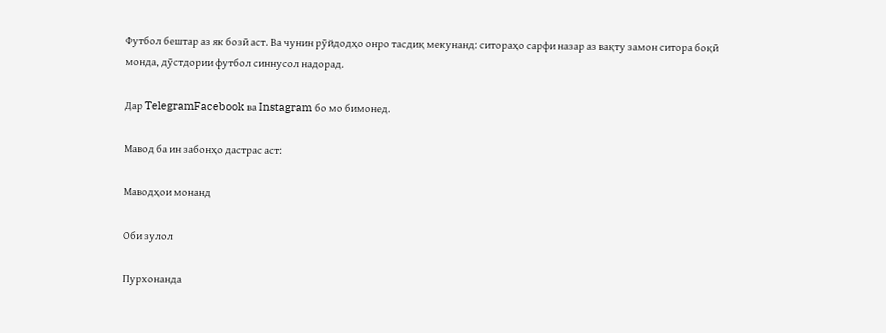Футбол бештар аз як бозӣ аст. Ва чунин рӯйдодҳо онро тасдиқ мекунанд: ситораҳо сарфи назар аз вақту замон ситора боқӣ монда, дӯстдории футбол синнусол надорад.

Дар TelegramFacebook ва Instagram бо мо бимонед.

Мавод ба ин забонҳо дастрас аст:

Маводҳои монанд

Оби зулол

Пурхонанда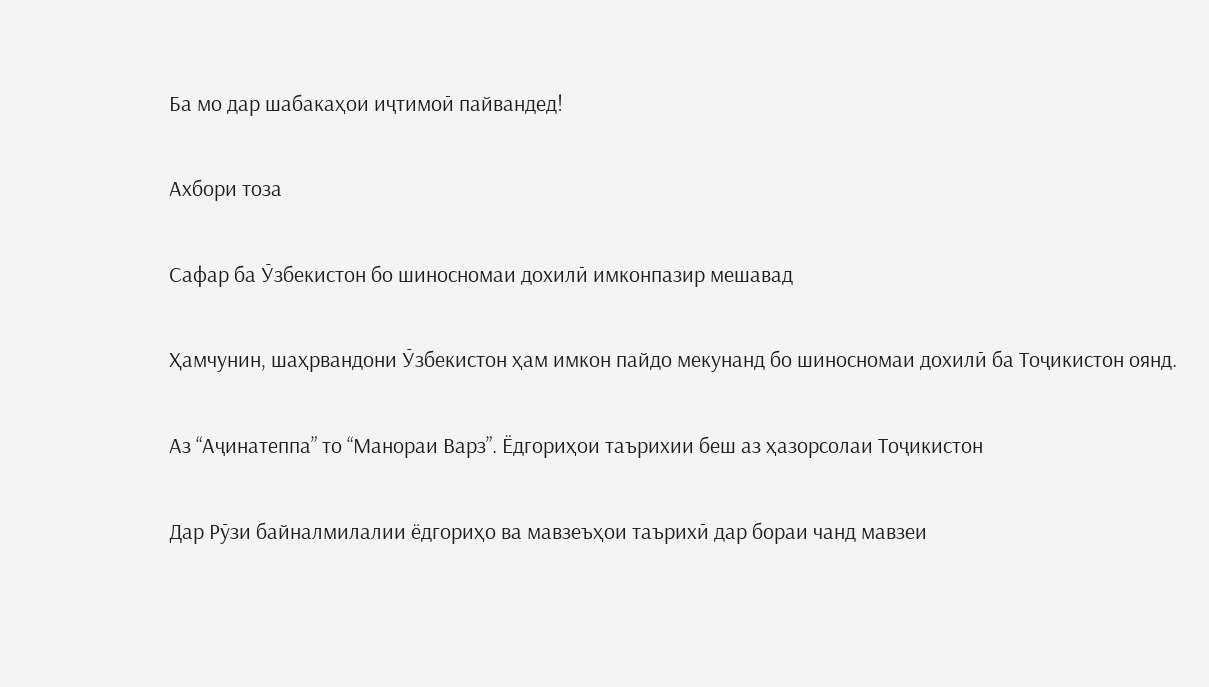Ба мо дар шабакаҳои иҷтимоӣ пайвандед!

Ахбори тоза

Сафар ба Ӯзбекистон бо шиносномаи дохилӣ имконпазир мешавад

Ҳамчунин, шаҳрвандони Ӯзбекистон ҳам имкон пайдо мекунанд бо шиносномаи дохилӣ ба Тоҷикистон оянд.

Аз “Аҷинатеппа” то “Манораи Варз”. Ёдгориҳои таърихии беш аз ҳазорсолаи Тоҷикистон

Дар Рӯзи байналмилалии ёдгориҳо ва мавзеъҳои таърихӣ дар бораи чанд мавзеи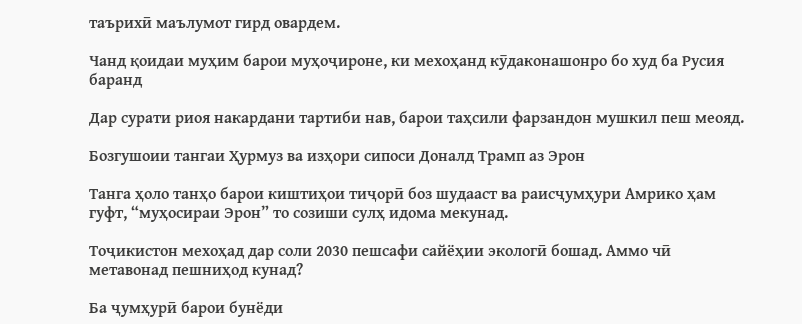таърихӣ маълумот гирд овардем.

Чанд қоидаи муҳим барои муҳоҷироне, ки мехоҳанд кӯдаконашонро бо худ ба Русия баранд

Дар сурати риоя накардани тартиби нав, барои таҳсили фарзандон мушкил пеш меояд.

Бозгушоии тангаи Ҳурмуз ва изҳори сипоси Доналд Трамп аз Эрон

Танга ҳоло танҳо барои киштиҳои тиҷорӣ боз шудааст ва раисҷумҳури Амрико ҳам гуфт, “муҳосираи Эрон” то созиши сулҳ идома мекунад.

Тоҷикистон мехоҳад дар соли 2030 пешсафи сайёҳии экологӣ бошад. Аммо чӣ метавонад пешниҳод кунад?

Ба ҷумҳурӣ барои бунёди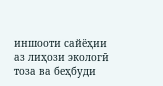иншооти сайёҳии аз лиҳози экологӣ тоза ва беҳбуди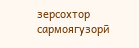зерсохтор сармоягузорӣ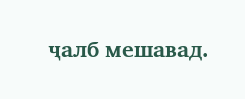ҷалб мешавад.